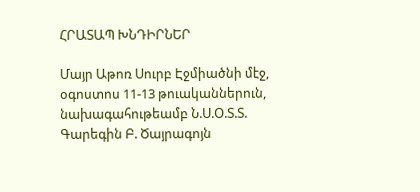ՀՐԱՏԱՊ ԽՆԴԻՐՆԵՐ

Մայր Աթոռ Սուրբ Էջմիածնի մէջ, օգոստոս 11-13 թուականներուն, նախագահութեամբ Ն.Ս.Օ.Տ.Տ. Գարեգին Բ. Ծայրագոյն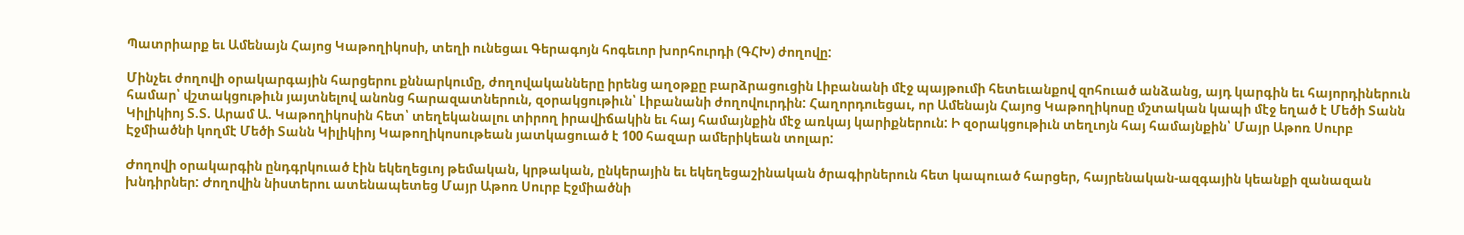Պատրիարք եւ Ամենայն Հայոց Կաթողիկոսի, տեղի ունեցաւ Գերագոյն հոգեւոր խորհուրդի (ԳՀԽ) ժողովը:

Մինչեւ ժողովի օրակարգային հարցերու քննարկումը, ժողովականները իրենց աղօթքը բարձրացուցին Լիբանանի մէջ պայթումի հետեւանքով զոհուած անձանց, այդ կարգին եւ հայորդիներուն համար՝ վշտակցութիւն յայտնելով անոնց հարազատներուն, զօրակցութիւն՝ Լիբանանի ժողովուրդին: Հաղորդուեցաւ, որ Ամենայն Հայոց Կաթողիկոսը մշտական կապի մէջ եղած է Մեծի Տանն Կիլիկիոյ Տ.Տ. Արամ Ա. Կաթողիկոսին հետ՝ տեղեկանալու տիրող իրավիճակին եւ հայ համայնքին մէջ առկայ կարիքներուն: Ի զօրակցութիւն տեղւոյն հայ համայնքին՝ Մայր Աթոռ Սուրբ Էջմիածնի կողմէ Մեծի Տանն Կիլիկիոյ Կաթողիկոսութեան յատկացուած է 100 հազար ամերիկեան տոլար:

Ժողովի օրակարգին ընդգրկուած էին եկեղեցւոյ թեմական, կրթական, ընկերային եւ եկեղեցաշինական ծրագիրներուն հետ կապուած հարցեր, հայրենական-ազգային կեանքի զանազան խնդիրներ: Ժողովին նիստերու ատենապետեց Մայր Աթոռ Սուրբ Էջմիածնի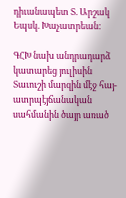դիւանապետ Տ. Արշակ Եպսկ. Խաչատրեան:

ԳՀԽ նախ անդրադարձ կատարեց յուլիսին Տաւուշի մարզին մէջ հայ-ատրպէյճանական սահմանին ծայր առած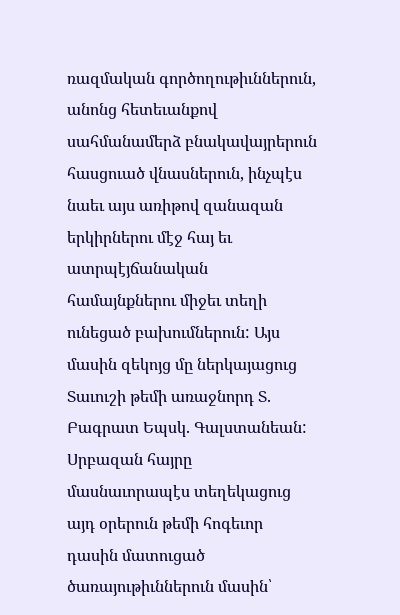ռազմական գործողութիւններուն, անոնց հետեւանքով սահմանամերձ բնակավայրերուն հասցուած վնասներուն, ինչպէս նաեւ այս առիթով զանազան երկիրներու մէջ հայ եւ ատրպէյճանական համայնքներու միջեւ տեղի ունեցած բախումներուն: Այս մասին զեկոյց մը ներկայացուց Տաւուշի թեմի առաջնորդ Տ. Բագրատ Եպսկ. Գալստանեան: Սրբազան հայրը մասնաւորապէս տեղեկացուց այդ օրերուն թեմի հոգեւոր դասին մատուցած ծառայութիւններուն մասին՝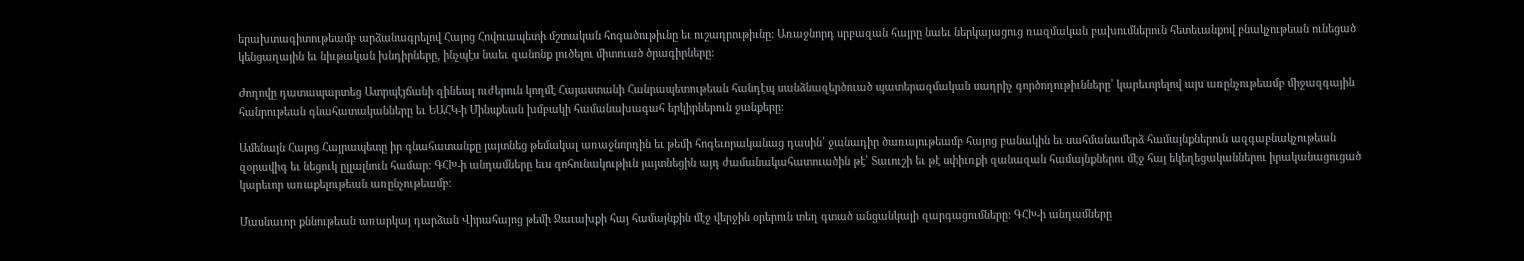երախտագիտութեամբ արձանագրելով Հայոց Հովուապետի մշտական հոգածութիւնը եւ ուշադրութիւնը: Առաջնորդ սրբազան հայրը նաեւ ներկայացուց ռազմական բախումներուն հետեւանքով բնակչութեան ունեցած կենցաղային եւ նիւթական խնդիրները, ինչպէս նաեւ զանոնք լուծելու միտուած ծրագիրները:

Ժողովը դատապարտեց Ատրպէյճանի զինեալ ուժերուն կողմէ Հայաստանի Հանրապետութեան հանդէպ սանձնազերծուած պատերազմական սադրիչ գործողութիւնները՝ կարեւորելով այս առընչութեամբ միջազգային հանրութեան գնահատականները եւ ԵԱՀԿ-ի Մինսքեան խմբակի համանախագահ երկիրներուն ջանքերը:

Ամենայն Հայոց Հայրապետը իր գնահատանքը յայտնեց թեմակալ առաջնորդին եւ թեմի հոգեւորականաց դասին՝ ջանադիր ծառայութեամբ հայոց բանակին եւ սահմանամերձ համայնքներուն ազգաբնակչութեան զօրավիգ եւ նեցուկ ըլլալնուն համար: ԳՀԽ-ի անդամները եւս գոհունակութիւն յայտնեցին այդ ժամանակահատուածին թէ՛ Տաւուշի եւ թէ սփիւռքի զանազան համայնքներու մէջ հայ եկեղեցականներու իրականացուցած կարեւոր առաքելութեան առընչութեամբ:

Մասնաւոր քննութեան առարկայ դարձան Վիրահայոց թեմի Ջաւախքի հայ համայնքին մէջ վերջին օրերուն տեղ գտած անցանկալի զարգացումները: ԳՀԽ-ի անդամները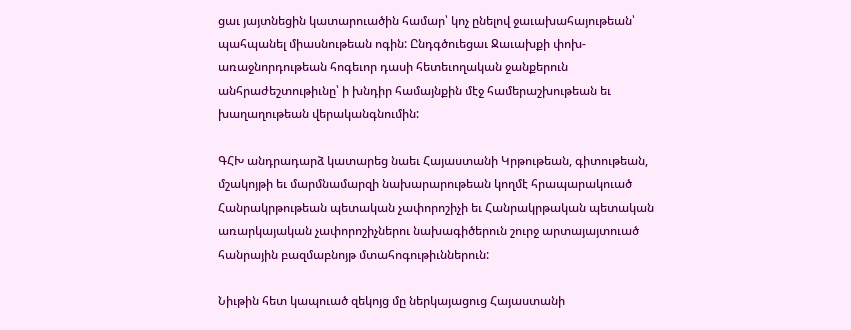ցաւ յայտնեցին կատարուածին համար՝ կոչ ընելով ջաւախահայութեան՝ պահպանել միասնութեան ոգին: Ընդգծուեցաւ Ջաւախքի փոխ-առաջնորդութեան հոգեւոր դասի հետեւողական ջանքերուն անհրաժեշտութիւնը՝ ի խնդիր համայնքին մէջ համերաշխութեան եւ խաղաղութեան վերականգնումին:

ԳՀԽ անդրադարձ կատարեց նաեւ Հայաստանի Կրթութեան, գիտութեան, մշակոյթի եւ մարմնամարզի նախարարութեան կողմէ հրապարակուած Հանրակրթութեան պետական չափորոշիչի եւ Հանրակրթական պետական առարկայական չափորոշիչներու նախագիծերուն շուրջ արտայայտուած հանրային բազմաբնոյթ մտահոգութիւններուն:

Նիւթին հետ կապուած զեկոյց մը ներկայացուց Հայաստանի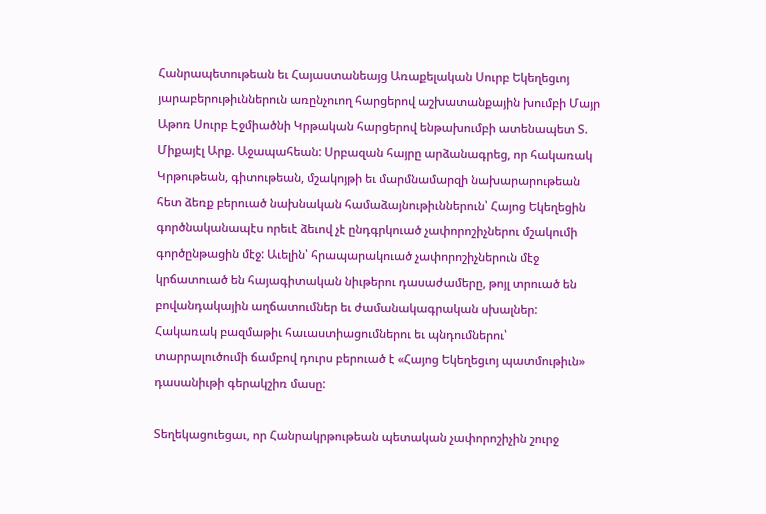Հանրապետութեան եւ Հայաստանեայց Առաքելական Սուրբ Եկեղեցւոյ յարաբերութիւններուն առընչուող հարցերով աշխատանքային խումբի Մայր Աթոռ Սուրբ Էջմիածնի Կրթական հարցերով ենթախումբի ատենապետ Տ. Միքայէլ Արք. Աջապահեան: Սրբազան հայրը արձանագրեց, որ հակառակ Կրթութեան, գիտութեան, մշակոյթի եւ մարմնամարզի նախարարութեան հետ ձեռք բերուած նախնական համաձայնութիւններուն՝ Հայոց Եկեղեցին գործնականապէս որեւէ ձեւով չէ ընդգրկուած չափորոշիչներու մշակումի գործընթացին մէջ: Աւելին՝ հրապարակուած չափորոշիչներուն մէջ կրճատուած են հայագիտական նիւթերու դասաժամերը, թոյլ տրուած են բովանդակային աղճատումներ եւ ժամանակագրական սխալներ: Հակառակ բազմաթիւ հաւաստիացումներու եւ պնդումներու՝ տարրալուծումի ճամբով դուրս բերուած է «Հայոց Եկեղեցւոյ պատմութիւն» դասանիւթի գերակշիռ մասը:

Տեղեկացուեցաւ, որ Հանրակրթութեան պետական չափորոշիչին շուրջ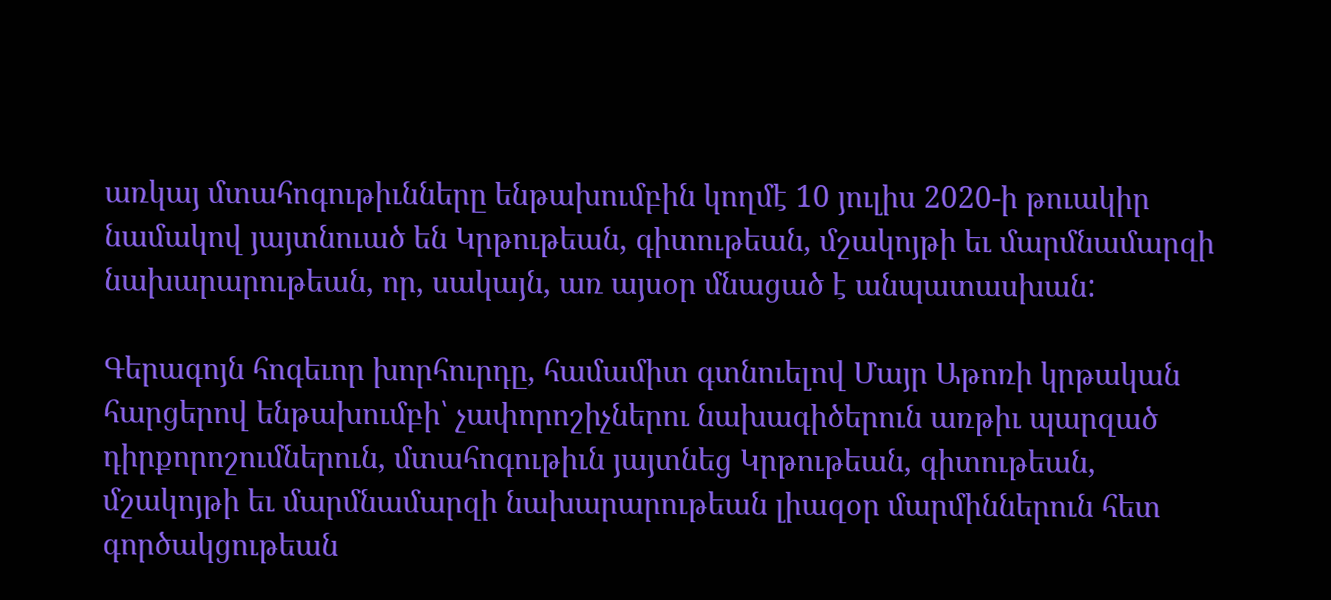առկայ մտահոգութիւնները ենթախումբին կողմէ 10 յուլիս 2020-ի թուակիր նամակով յայտնուած են Կրթութեան, գիտութեան, մշակոյթի եւ մարմնամարզի նախարարութեան, որ, սակայն, առ այսօր մնացած է անպատասխան:

Գերագոյն հոգեւոր խորհուրդը, համամիտ գտնուելով Մայր Աթոռի կրթական հարցերով ենթախումբի՝ չափորոշիչներու նախագիծերուն առթիւ պարզած դիրքորոշումներուն, մտահոգութիւն յայտնեց Կրթութեան, գիտութեան, մշակոյթի եւ մարմնամարզի նախարարութեան լիազօր մարմիններուն հետ գործակցութեան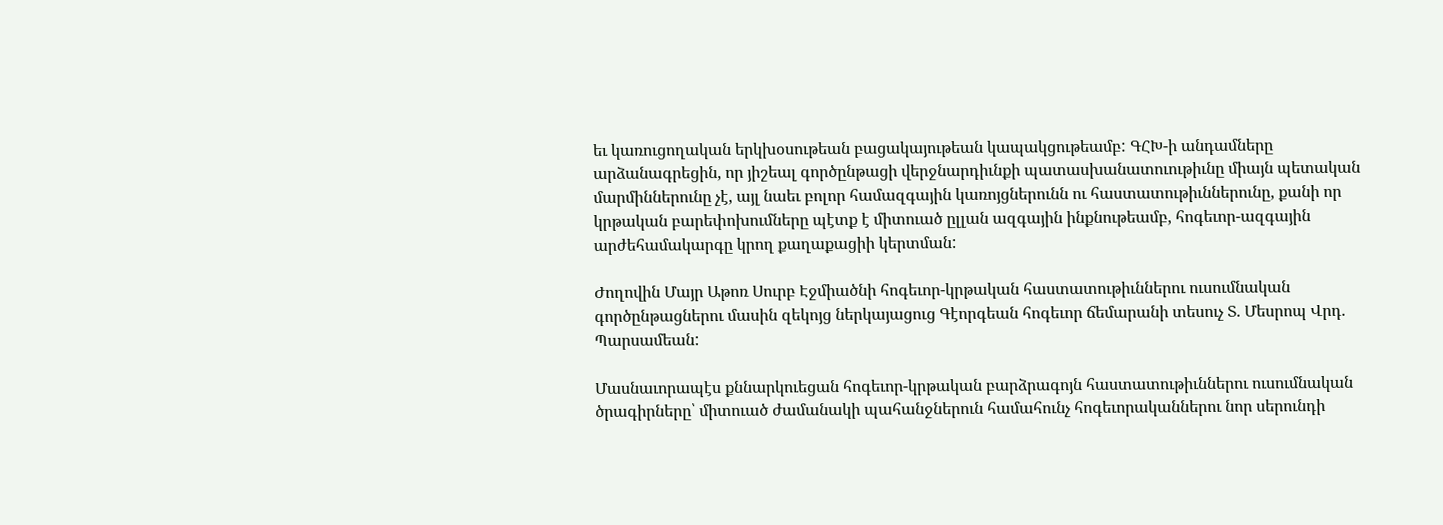եւ կառուցողական երկխօսութեան բացակայութեան կապակցութեամբ: ԳՀԽ-ի անդամները արձանագրեցին, որ յիշեալ գործընթացի վերջնարդիւնքի պատասխանատուութիւնը միայն պետական մարմիններունը չէ, այլ նաեւ բոլոր համազգային կառոյցներունն ու հաստատութիւններունը, քանի որ կրթական բարեփոխումները պէտք է միտուած ըլլան ազգային ինքնութեամբ, հոգեւոր-ազգային արժեհամակարգը կրող քաղաքացիի կերտման:

Ժողովին Մայր Աթոռ Սուրբ Էջմիածնի հոգեւոր-կրթական հաստատութիւններու ուսումնական գործընթացներու մասին զեկոյց ներկայացուց Գէորգեան հոգեւոր ճեմարանի տեսուչ Տ. Մեսրոպ Վրդ. Պարսամեան:

Մասնաւորապէս քննարկուեցան հոգեւոր-կրթական բարձրագոյն հաստատութիւններու ուսումնական ծրագիրները՝ միտուած ժամանակի պահանջներուն համահունչ հոգեւորականներու նոր սերունդի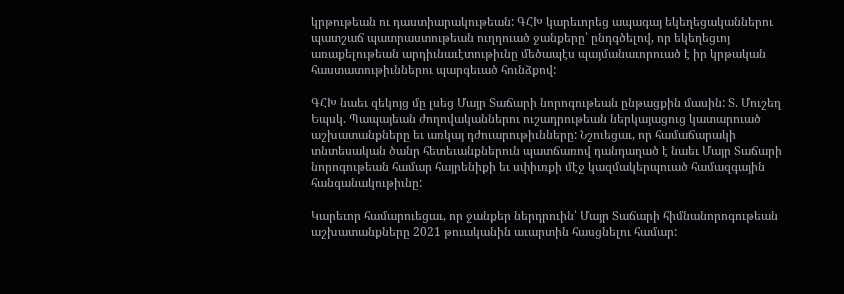կրթութեան ու դաստիարակութեան: ԳՀԽ կարեւորեց ապագայ եկեղեցականներու պատշաճ պատրաստութեան ուղղուած ջանքերը՝ ընդգծելով, որ եկեղեցւոյ առաքելութեան արդիւնաւէտութիւնը մեծապէս պայմանաւորուած է իր կրթական հաստատութիւններու պարգեւած հունձքով:

ԳՀԽ նաեւ զեկոյց մը լսեց Մայր Տաճարի նորոգութեան ընթացքին մասին: Տ. Մուշեղ Եպսկ. Պապայեան ժողովականներու ուշադրութեան ներկայացուց կատարուած աշխատանքները եւ առկայ դժուարութիւնները: Նշուեցաւ, որ համաճարակի տնտեսական ծանր հետեւանքներուն պատճառով դանդաղած է նաեւ Մայր Տաճարի նորոգութեան համար հայրենիքի եւ սփիւռքի մէջ կազմակերպուած համազգային հանգանակութիւնը:

Կարեւոր համարուեցաւ, որ ջանքեր ներդրուին՝ Մայր Տաճարի հիմնանորոգութեան աշխատանքները 2021 թուականին աւարտին հասցնելու համար: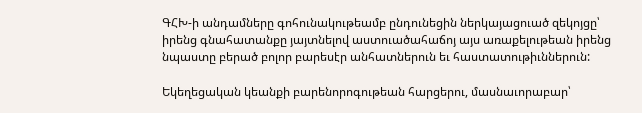ԳՀԽ-ի անդամները գոհունակութեամբ ընդունեցին ներկայացուած զեկոյցը՝ իրենց գնահատանքը յայտնելով աստուածահաճոյ այս առաքելութեան իրենց նպաստը բերած բոլոր բարեսէր անհատներուն եւ հաստատութիւններուն:

Եկեղեցական կեանքի բարենորոգութեան հարցերու, մասնաւորաբար՝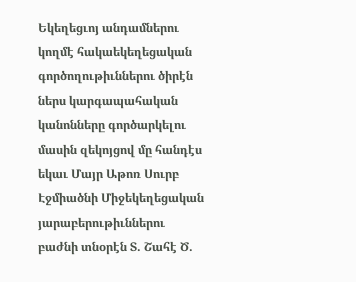Եկեղեցւոյ անդամներու կողմէ հակաեկեղեցական գործողութիւններու ծիրէն ներս կարգապահական կանոնները գործարկելու մասին զեկոյցով մը հանդէս եկաւ Մայր Աթոռ Սուրբ Էջմիածնի Միջեկեղեցական յարաբերութիւններու բաժնի տնօրէն Տ. Շահէ Ծ.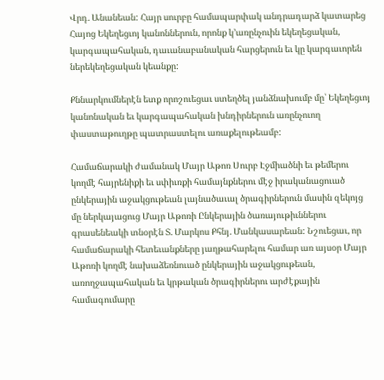Վրդ. Անանեան: Հայր սուրբը համապարփակ անդրադարձ կատարեց Հայոց Եկեղեցւոյ կանոններուն, որոնք կ՚առընչուին եկեղեցական, կարգապահական, դաւանաբանական հարցերուն եւ կը կարգաւորեն ներեկեղեցական կեանքը:

Քննարկումներէն ետք որոշուեցաւ ստեղծել յանձնախումբ մը՝ Եկեղեցւոյ կանոնական եւ կարգապահական խնդիրներուն առընչուող փաստաթուղթը պատրաստելու առաքելութեամբ:

Համաճարակի ժամանակ Մայր Աթոռ Սուրբ Էջմիածնի եւ թեմերու կողմէ հայրենիքի եւ սփիւռքի համայնքներու մէջ իրականացուած ընկերային աջակցութեան լայնածաւալ ծրագիրներուն մասին զեկոյց մը ներկայացուց Մայր Աթոռի Ընկերային ծառայութիւններու գրասենեակի տնօրէն Տ. Մարկոս Քհնյ. Մանկասարեան: Նշուեցաւ, որ համաճարակի հետեւանքները յաղթահարելու համար առ այսօր Մայր Աթոռի կողմէ նախաձեռնուած ընկերային աջակցութեան, առողջապահական եւ կրթական ծրագիրներու արժէքային համագումարը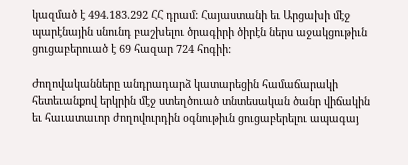կազմած է 494.183.292 ՀՀ դրամ: Հայաստանի եւ Արցախի մէջ պարէնային սնունդ բաշխելու ծրագիրի ծիրէն ներս աջակցութիւն ցուցաբերուած է 69 հազար 724 հոգիի:

Ժողովականները անդրադարձ կատարեցին համաճարակի հետեւանքով երկրին մէջ ստեղծուած տնտեսական ծանր վիճակին եւ հաւատաւոր ժողովուրդին օգնութիւն ցուցաբերելու ապագայ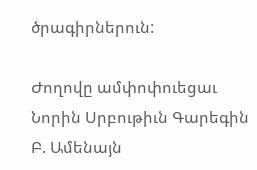ծրագիրներուն:

Ժողովը ամփոփուեցաւ Նորին Սրբութիւն Գարեգին Բ. Ամենայն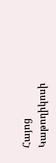Հայոց Կաթողիկոսի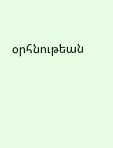օրհնութեան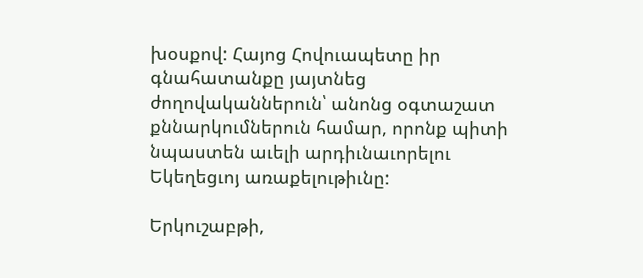խօսքով: Հայոց Հովուապետը իր գնահատանքը յայտնեց ժողովականներուն՝ անոնց օգտաշատ քննարկումներուն համար, որոնք պիտի նպաստեն աւելի արդիւնաւորելու Եկեղեցւոյ առաքելութիւնը:

Երկուշաբթի,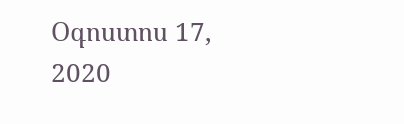Օգոստոս 17, 2020